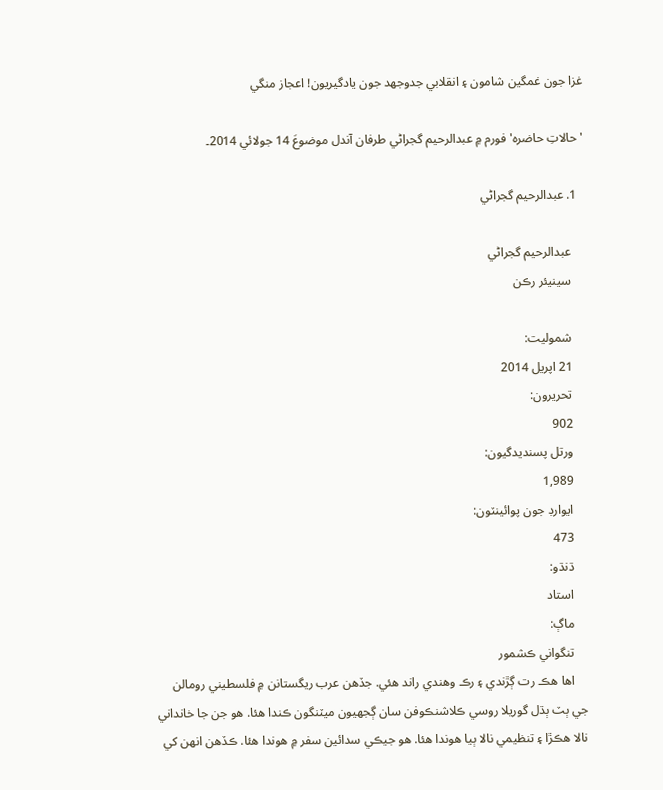غزا جون غمگين شامون ۽ انقلابي جدوجهد جون يادگيريون! اعجاز منگي

'حالاتِ حاضره' فورم ۾ عبدالرحيم گجراڻي طرفان آندل موضوعَ 14 جولائي 2014۔

  1. عبدالرحيم گجراڻي

    عبدالرحيم گجراڻي
    سينيئر رڪن

    شموليت:
    21 اپريل 2014
    تحريرون:
    902
    ورتل پسنديدگيون:
    1,989
    ايوارڊ جون پوائينٽون:
    473
    ڌنڌو:
    استاد
    ماڳ:
    تنگواني ڪشمور
    اها هڪ رت ڳڙندي ۽ رڪ وهندي راند هئي. جڏهن عرب ريگستانن ۾ فلسطيني رومالن جي ٻٽ ٻڌل گوريلا روسي ڪلاشنڪوفن سان ڳجهيون ميٽنگون ڪندا هئا. هو جن جا خانداني نالا هڪڙا ۽ تنظيمي نالا ٻيا هوندا هئا. هو جيڪي سدائين سفر ۾ هوندا هئا. ڪڏهن انهن کي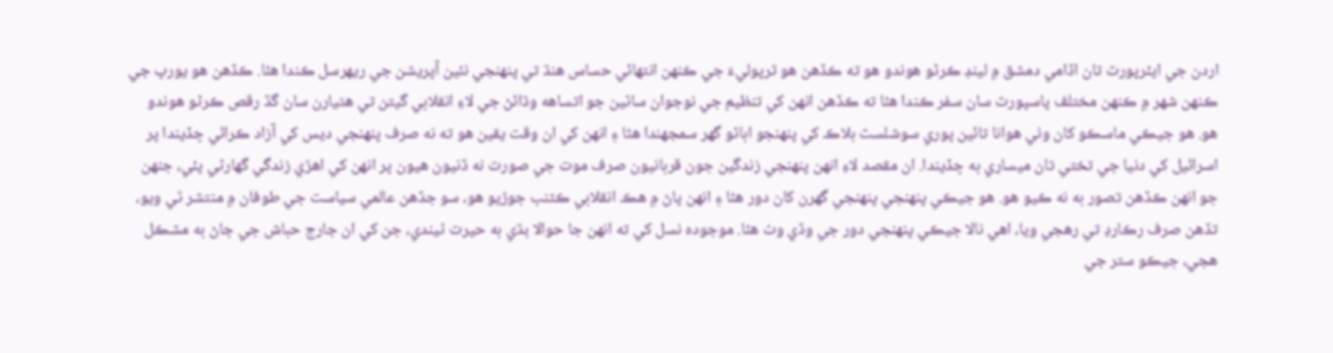اردن جي ايئرپورٽ تان اڏامي دمشق ۾ لينڊ ڪرڻو هوندو هو ته ڪڏهن هو ٽرپوليءَ جي ڪنهن انتهائي حساس هنڌ تي پنهنجي نئين آپريشن جي ريهرسل ڪندا هئا. ڪڏهن هو يورپ جي ڪنهن شهر ۾ ڪنهن مختلف پاسپورٽ سان سفر ڪندا هئا ته ڪڏهن انهن کي تنظيم جي نوجوان ساٿين جو اتساهه وڌائڻ جي لاءِ انقلابي گيتن تي هٿيارن سان گڏ رقص ڪرڻو هوندو هو. هو جيڪي ماسڪو کان وٺي هوانا تائين پوري سوشلسٽ بلاڪ کي پنهنجو اباڻو گهر سمجهندا هئا ۽ انهن کي ان وقت يقين هو ته نه صرف پنهنجي ديس کي آزاد ڪرائي ڇڏيندا پر اسرائيل کي دنيا جي تختي تان ميساري به ڇڏيندا. ان مقصد لاءِ انهن پنهنجي زندگين جون قربانيون صرف موت جي صورت نه ڏنيون هيون پر انهن کي اهڙي زندگي گهارڻي پئي، جنهن جو انهن ڪڏهن تصور به نه ڪيو هو. هو جيڪي پنهنجي پنهنجي گهرن کان دور هئا ۽ انهن پاڻ ۾ هڪ انقلابي ڪٽنب جوڙيو هو، سو جڏهن عالمي سياست جي طوفان ۾ منتشر ٿي ويو، تڏهن صرف رڪارڊ تي رهجي ويا، اهي نالا جيڪي پنهنجي دور جي وڏي وٿ هئا. موجوده نسل کي ته انهن جا حوالا ٻڌي به حيرت ٿيندي، جن کي ان جارج حباش جي ڄاڻ به مشڪل هجي، جيڪو ستر جي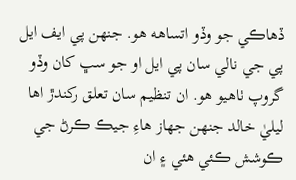ڏهاڪي جو وڏو اتساهه هو. جنهن پي ايف ايل پي جي نالي سان پي ايل او جو سڀ کان وڏو گروپ ٺاهيو هو. ان تنظيم سان تعلق رکندڙ اها ليليٰ خالد جنهن جهاز هاءِ جيڪ ڪرڻ جي ڪوشش ڪئي هئي ۽ ان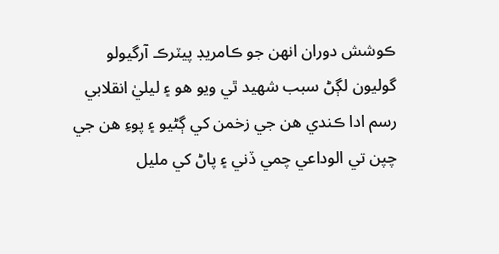ڪوشش دوران انهن جو ڪامريڊ پيٽرڪ آرگيولو گوليون لڳڻ سبب شهيد ٿي ويو هو ۽ ليليٰ انقلابي رسم ادا ڪندي هن جي زخمن کي ڳڻيو ۽ پوءِ هن جي چپن تي الوداعي چمي ڏني ۽ پاڻ کي مليل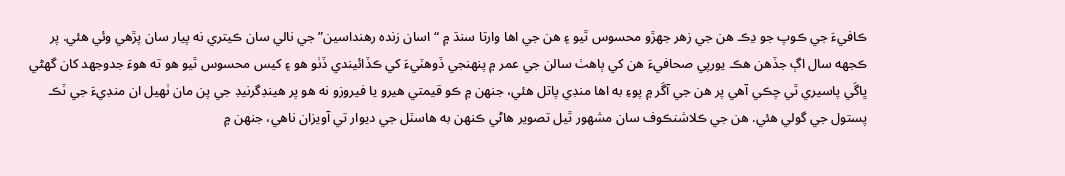ڪافيءَ جي ڪوپ جو ڍڪ هن جي زهر جهڙو محسوس ٿيو ۽ هن جي اها وارتا سنڌ ۾ “اسان زنده رهنداسين” جي نالي سان ڪيتري نه پيار سان پڙهي وئي هئي. پر ڪجهه سال اڳ جڏهن هڪ يورپي صحافيءَ هن کي ٻاهٺ سالن جي عمر ۾ پنهنجي ڏوهٽيءَ کي ڪڏائيندي ڏٺو هو ۽ کيس محسوس ٿيو هو ته هوءَ جدوجهد کان گهڻي ڀاڱي پاسيري ٿي چڪي آهي پر هن جي آڱر ۾ پوءِ به اها منڊي پاتل هئي، جنهن ۾ ڪو قيمتي هيرو يا فيروزو نه هو پر هينڊگرنيڊ جي پن مان ٺهيل ان منڊيءَ جي ٽڪ پستول جي گولي هئي. هن جي ڪلاشنڪوف سان مشهور ٿيل تصوير هاڻي ڪنهن به هاسٽل جي ديوار تي آويزان ناهي، جنهن ۾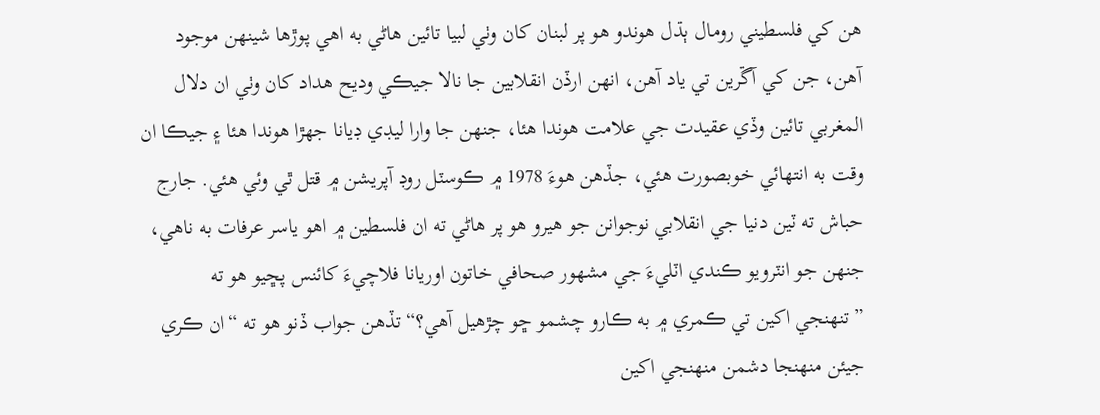هن کي فلسطيني رومال ٻڌل هوندو هو پر لبنان کان وٺي لبيا تائين هاڻي به اهي پوڙها شينهن موجود آهن، جن کي آڱرين تي ياد آهن، انهن ارڏن انقلابين جا نالا جيڪي وديح هداد کان وٺي ان دلال المغربي تائين وڏي عقيدت جي علامت هوندا هئا، جنهن جا وارا ليڊي ڊيانا جهڙا هوندا هئا ۽ جيڪا ان وقت به انتهائي خوبصورت هئي، جڏهن هوءَ 1978 ۾ ڪوسٽل روڊ آپريشن ۾ قتل ٿي وئي هئي. جارج حباش ته ٽين دنيا جي انقلابي نوجوانن جو هيرو هو پر هاڻي ته ان فلسطين ۾ اهو ياسر عرفات به ناهي، جنهن جو انٽرويو ڪندي اٽليءَ جي مشهور صحافي خاتون اوريانا فلاچيءَ کائنس پڇيو هو ته ”تنهنجي اکين تي ڪمري ۾ به ڪارو چشمو ڇو چڙهيل آهي؟“ تڏهن جواب ڏنو هو ته “ان ڪري جيئن منهنجا دشمن منهنجي اکين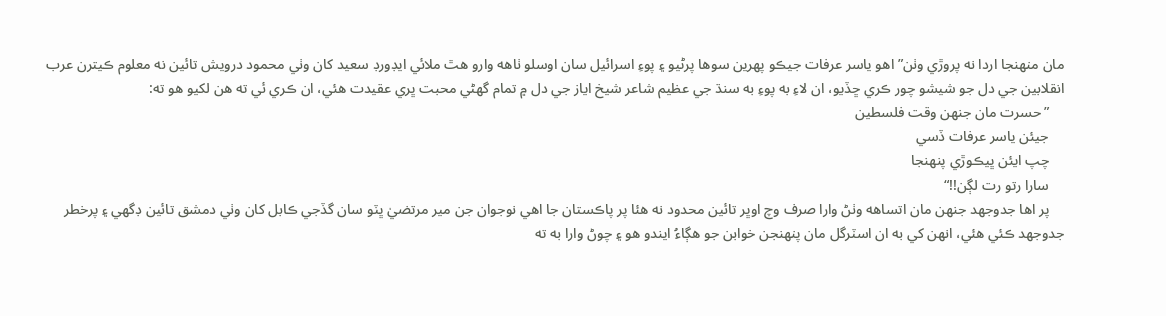مان منهنجا اردا نه پروڙي وٺن” اهو ياسر عرفات جيڪو پهرين سوها پرڻيو ۽ پوءِ اسرائيل سان اوسلو ٺاهه وارو هٿ ملائي ايڊورڊ سعيد کان وٺي محمود درويش تائين نه معلوم ڪيترن عرب انقلابين جي دل جو شيشو چور ڪري ڇڏيو، ان لاءِ به پوءِ به سنڌ جي عظيم شاعر شيخ اياز جي دل ۾ تمام گهڻي محبت ڀري عقيدت هئي، ان ڪري ئي ته هن لکيو هو ته:
    ”حسرت مان جنهن وقت فلسطين
    جيئن ياسر عرفات ڏسي
    چپ ايئن ڀيڪوڙي پنهنجا
    سارا رتو رت لڳن!!“
    پر اها جدوجهد جنهن مان اتساهه وٺڻ وارا صرف وچ اوڀر تائين محدود نه هئا پر پاڪستان جا اهي نوجوان جن مير مرتضيٰ ڀٽو سان گڏجي ڪابل کان وٺي دمشق تائين ڊگهي ۽ پرخطر جدوجهد ڪئي هئي، انهن کي به ان اسٽرگل مان پنهنجن خوابن جو هڳاءُ ايندو هو ۽ چوڻ وارا به ته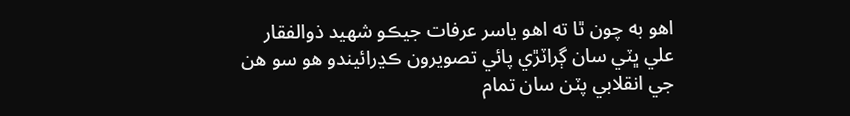اهو به چون ٿا ته اهو ياسر عرفات جيڪو شهيد ذوالفقار علي ڀٽي سان ڳراٽڙي پائي تصويرون ڪڍرائيندو هو سو هن جي انقلابي پٽن سان تمام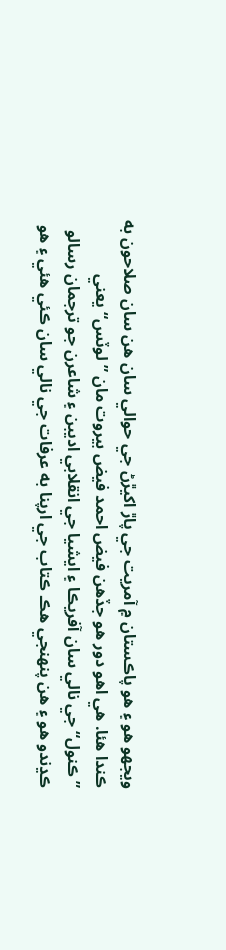ويجهو هو ۽ هو پاڪستان ۾ آمريت جي پاڙ اکيڙڻ جي حوالي سان هن سان صلاحون به ڪندا هئا. هي اهو دور هو جڏهن فيض احمد فيض بيروت مان ”لوٽس“ يعني ”ڪنول“ جي نالي سان آفريڪا ۽ ايشيا جي انقلابي اديبن ۽ شاعرن جو ترجمان رسالو ڪڍندو هو ۽ هن پنهنجي هڪ ڪتاب جي ارپنا به عرفات جي نالي سان ڪئي هئي ۽ هو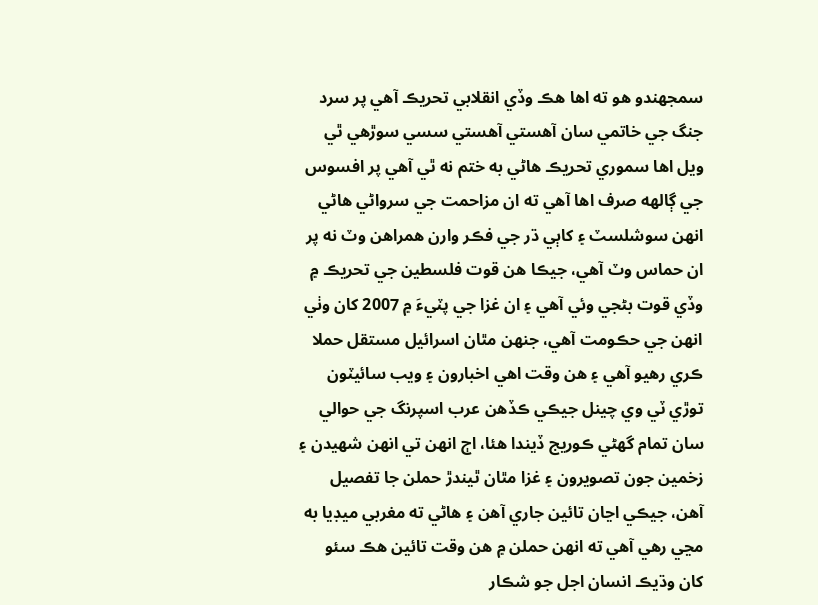سمجهندو هو ته اها هڪ وڏي انقلابي تحريڪ آهي پر سرد جنگ جي خاتمي سان آهستي آهستي سسي سوڙهي ٿي ويل اها سموري تحريڪ هاڻي به ختم نه ٿي آهي پر افسوس جي ڳالهه صرف اها آهي ته ان مزاحمت جي سرواڻي هاڻي انهن سوشلسٽ ۽ کاٻي ڌر جي فڪر وارن همراهن وٽ نه پر ان حماس وٽ آهي، جيڪا هن قوت فلسطين جي تحريڪ ۾ وڏي قوت بڻجي وئي آهي ۽ ان غزا جي پٽيءَ ۾ 2007 کان وٺي انهن جي حڪومت آهي، جنهن مٿان اسرائيل مستقل حملا ڪري رهيو آهي ۽ هن وقت اهي اخبارون ۽ ويب سائيٽون توڙي ٽي وي چينل جيڪي ڪڏهن عرب اسپرنگ جي حوالي سان تمام گهڻي ڪوريج ڏيندا هئا، اڄ انهن تي انهن شهيدن ۽ زخمين جون تصويرون ۽ غزا مٿان ٿيندڙ حملن جا تفصيل آهن، جيڪي اڃان تائين جاري آهن ۽ هاڻي ته مغربي ميڊيا به مڃي رهي آهي ته انهن حملن ۾ هن وقت تائين هڪ سئو کان وڌيڪ انسان اجل جو شڪار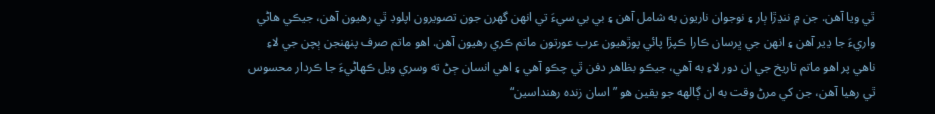ٿي ويا آهن. جن ۾ ننڍڙا ٻار ۽ نوجوان ناريون به شامل آهن ۽ بي بي سيءَ تي انهن گهرن جون تصويرون اپلوڊ ٿي رهيون آهن، جيڪي هاڻي واريءَ جا ڍير آهن ۽ انهن جي ڀرسان ڪارا ڪپڙا پائي پوڙهيون عرب عورتون ماتم ڪري رهيون آهن. اهو ماتم صرف پنهنجن ٻچن جي لاءِ ناهي پر اهو ماتم تاريخ جي ان دور لاءِ به آهي، جيڪو بظاهر دفن ٿي چڪو آهي ۽ اهي انسان ڄڻ ته وسري ويل ڪهاڻيءَ جا ڪردار محسوس ٿي رهيا آهن، جن کي مرڻ وقت به ان ڳالهه جو يقين هو ”اسان زنده رهنداسين“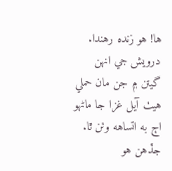ها! هو زنده رهندا. درويش جي انهن گيتن ۾ جن مان حملي هيٺ آيل غزا جا ماڻهو اڄ به اتساهه وٺن ٿا. جڏهن هو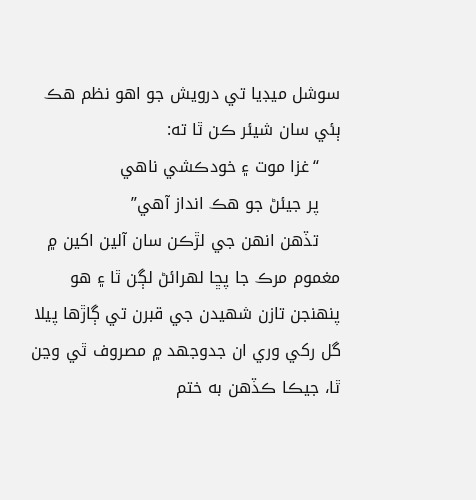سوشل ميڊيا تي درويش جو اهو نظم هڪ ٻئي سان شيئر ڪن ٿا ته:
    “غزا موت ۽ خودڪشي ناهي
    پر جيئڻ جو هڪ انداز آهي”
    تڏهن انهن جي لڙڪن سان آلين اکين ۾ مغموم مرڪ جا پڇا لهرائڻ لڳن ٿا ۽ هو پنهنجن تازن شهيدن جي قبرن تي ڳاڙها پيلا گل رکي وري ان جدوجهد ۾ مصروف ٿي وڃن ٿا، جيڪا ڪڏهن به ختم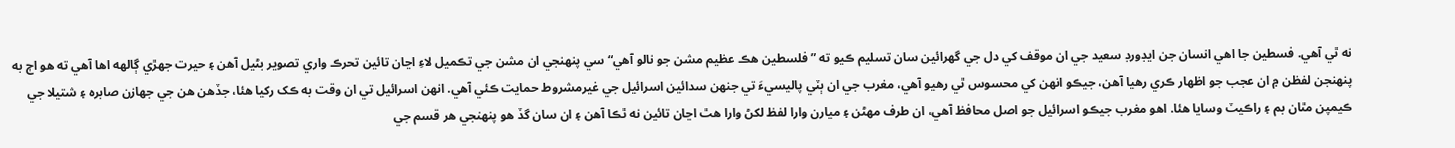نه ٿي آهي. فسطين جا اهي انسان جن ايڊورڊ سعيد جي ان موقف کي دل جي گهرائين سان تسليم ڪيو ته ”فلسطين هڪ عظيم مشن جو نالو آهي“ سي پنهنجي ان مشن جي تڪميل لاءِ اڃان تائين تحرڪ واري تصوير بڻيل آهن ۽ حيرت جهڙي ڳالهه اها آهي ته هو اڄ به پنهنجن لفظن ۾ ان عجب جو اظهار ڪري رهيا آهن، جيڪو انهن کي محسوس ٿي رهيو آهي، مغرب جي ان ٻٽي پاليسيءَ تي جنهن سدائين اسرائيل جي غيرمشروط حمايت ڪئي آهي. انهن اسرائيل تي ان وقت به ڪک رکيا هئا، جڏهن هن جي جهازن صابره ۽ شتيلا جي ڪيمپن مٿان بم ۽ راڪيٽ وسايا هئا. اهو مغرب جيڪو اسرائيل جو اصل محافظ آهي، ان طرف مهڻن ۽ ميارن وارا لفظ لکڻ وارا هٿ اڃان تائين نه ٿڪا آهن ۽ ان سان گڏ هو پنهنجي هر قسم جي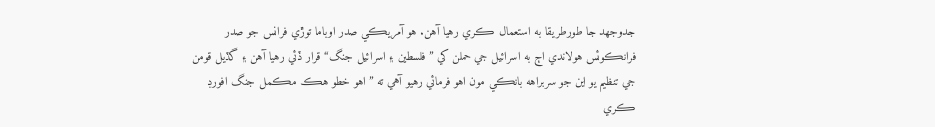جدوجهد جا طورطريقا به استعمال ڪري رهيا آهن. هو آمريڪي صدر اوباما توڙي فرانس جو صدر فرانڪوئس هولاندي اڄ به اسرائيل جي حملن کي ”فلسطين ۽ اسرائيل جنگ“ قرار ڏئي رهيا آهن ۽ گڏيل قومن جي تنظيم يو اين جو سربراهه بانڪي مون اهو فرمائي رهيو آهي ته ”اهو خطو هڪ مڪمل جنگ افورڊ ڪري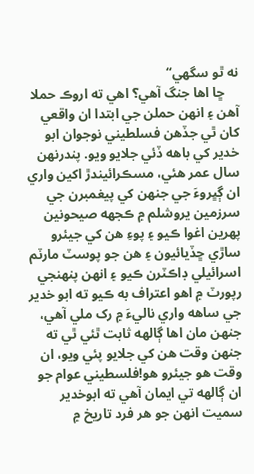نه ٿو سگهي“
    ڇا اها جنگ آهي؟ اهي ته اروڪ حملا آهن ۽ انهن حملن جي ابتدا ان واقعي کان ٿي جڏهن فسلطيني نوجوان ابو خدير کي باهه ڏئي جلايو ويو. پندرنهن سال عمر هئي، مسڪرائيندڙ اکين واري ان ڳڀروءَ جي جنهن کي پيغمبرن جي سرزمين يروشلم ۾ ڪجهه صيحونين پهرين اغوا ڪيو ۽ پوءِ هن کي جيئرو ساڙي ڇڏيائيون ۽ هن جو پوسٽ مارٽم اسرائيلي ڊاڪٽرن ڪيو ۽ انهن پنهنجي رپورٽ ۾ اهو اعتراف به ڪيو ته ابو خدير جي ساهه واري ناليءَ ۾ رک ملي آهي، جنهن مان اها ڳالهه ثابت ٿئي ٿي ته جنهن وقت هن کي جلايو پئي ويو، ان وقت هو جيئرو هو!فلسطيني عوام جو ان ڳالهه تي ايمان آهي ته ابوخدير سميت انهن جو هر فرد تاريخ ۾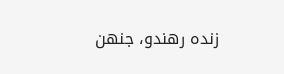زنده رهندو، جنهن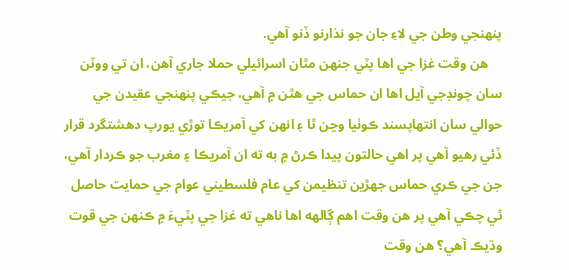پنهنجي وطن جي لاءِ جان جو نذارنو ڏنو آهي.
    هن وقت غزا جي اها پٽي جنهن مٿان اسرائيلي حملا جاري آهن، ان تي ووٽن سان چونڊجي آيل اها ان حماس جي هٿن ۾ آهي، جيڪي پنهنجي عقيدن جي حوالي سان انتهاپسند ڪوٺيا وڃن ٿا ۽ انهن کي آمريڪا توڙي يورپ دهشتگرد قرار ڏئي رهيو آهي پر اهي حالتون پيدا ڪرڻ ۾ به ته ان آمريڪا ۽ مغرب جو ڪردار آهي، جن جي ڪري حماس جهڙين تنظيمن کي عام فلسطيني عوام جي حمايت حاصل ٿي چڪي آهي پر هن وقت اهم ڳالهه اها ناهي ته غزا جي پٽيءَ ۾ ڪنهن جي قوت وڌيڪ آهي؟ هن وقت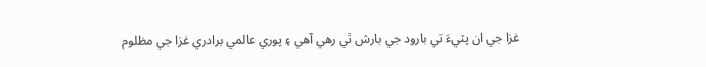غزا جي ان پٽيءَ تي بارود جي بارش ٿي رهي آهي ۽ پوري عالمي برادري غزا جي مظلوم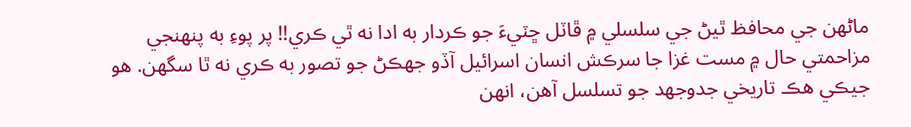ماڻهن جي محافظ ٿيڻ جي سلسلي ۾ ڦاٽل ڇٽيءَ جو ڪردار به ادا نه ٿي ڪري!! پر پوءِ به پنهنجي مزاحمتي حال ۾ مست غزا جا سرڪش انسان اسرائيل آڏو جهڪڻ جو تصور به ڪري نه ٿا سگهن. هو جيڪي هڪ تاريخي جدوجهد جو تسلسل آهن، انهن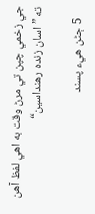جي زخمي چپن تي مرڻ وقت به اهي لفظ آهن ته ”اسان زنده رهنداسين“

    5 ڄڻن هيء پسند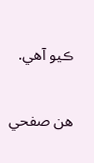ڪيو آهي.

هن صفحي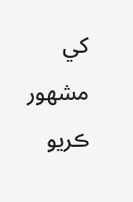کي مشهور ڪريو